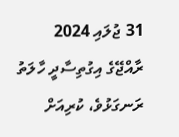31 ޖުލައި 2024
ރާއްޖޭގެ އިގުތިސާދީ ހާލަތު ރަނގަޅުވެ، ކުރިއަށް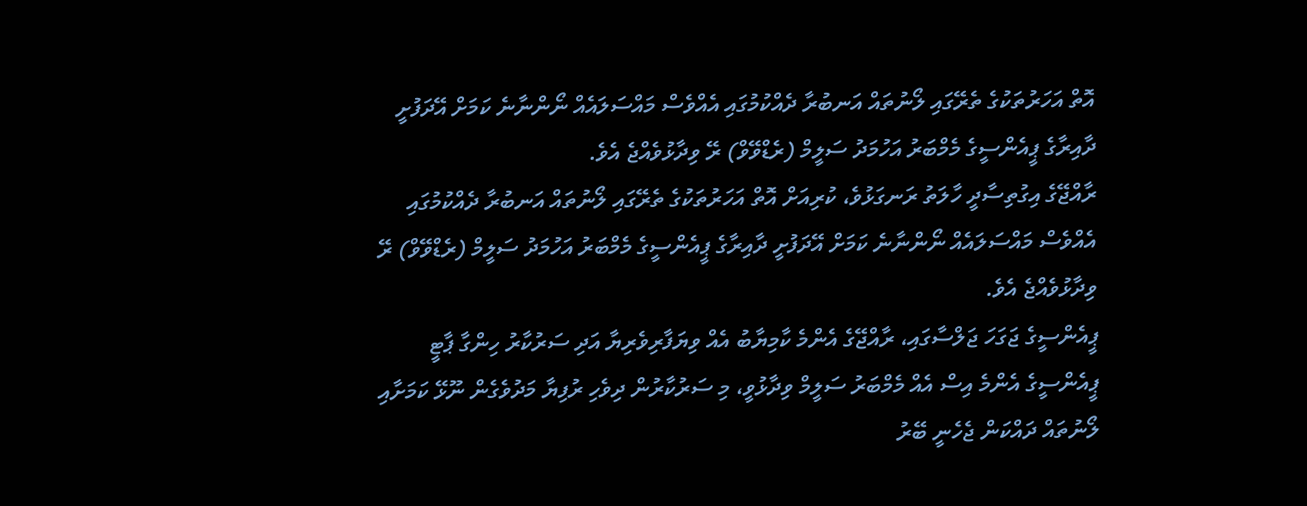އޮތް އަހަރުތަކުގެ ތެރޭގައި ލޯނުތައް އަނބުރާ ދެއްކުމުގައި އެއްވެސް މައްސަލައެއް ނޯންނާނެ ކަމަށް އޭދަފުށީ ދާއިރާގެ ޕީއެންސީގެ މެމްބަރު އަހުމަދު ސަލީމް (ރެޑްވޭވް) ރޭ ވިދާޅުވެއްޖެ އެވެ.
ރާއްޖޭގެ އިގުތިސާދީ ހާލަތު ރަނގަޅުވެ، ކުރިއަށް އޮތް އަހަރުތަކުގެ ތެރޭގައި ލޯނުތައް އަނބުރާ ދެއްކުމުގައި އެއްވެސް މައްސަލައެއް ނޯންނާނެ ކަމަށް އޭދަފުށީ ދާއިރާގެ ޕީއެންސީގެ މެމްބަރު އަހުމަދު ސަލީމް (ރެޑްވޭވް) ރޭ ވިދާޅުވެއްޖެ އެވެ.
ޕީއެންސީގެ ޖަގަހަ ޖަލްސާގައި، ރާއްޖޭގެ އެންމެ ކާމިޔާބު އެއް ވިޔަފާރިވެރިޔާ އަދި ސަރުކާރު ހިންގާ ޕާޓީ ޕީއެންސީގެ އެންމެ އިސް އެއް މެމްބަރު ސަލީމް ވިދާޅުވީ، މި ސަރުކާރުން ދިވެހި ރުފިޔާ މަދުވެގެން ނޫޅޭ ކަމަށާއި ލޯނުތައް ދައްކަން ޖެހެނީ ބޭރު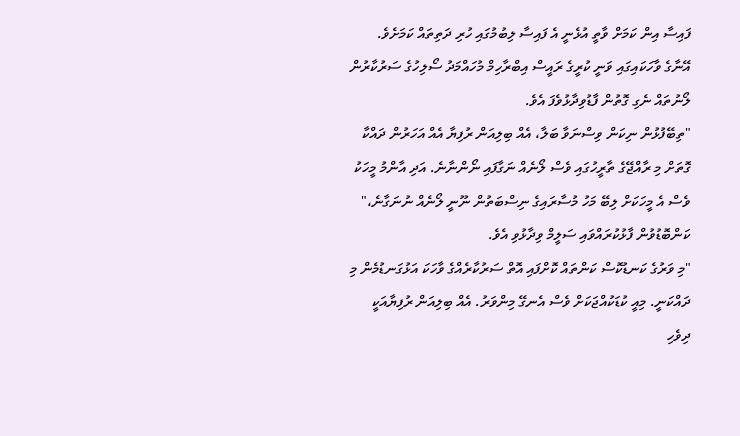ފައިސާ އިން ކަމަށް ވާތީ އުޅެނީ އެ ފައިސާ ލިބުމުގައި ހުރި ދަތިތައް ކަމަށެވެ.
އޭނާގެ ވާހަކައިގައި ވަނީ ކުރީގެ ރައީސް އިބްރާހިމް މުހައްމަދު ސޯލިހުގެ ސަރުކާރުން ލޯނުތައް ނެގި ގޮތުން ފާޑުވިދާޅުވެފަ އެވެ.
"ތިބޭފުޅުން ނިކަން ވިސްނަވާ ބަލާ، އެއް ބިލިއަން ރުފިޔާ އެއް އަހަރުން ދައްކާ ގޮތަށް މި ރާއްޖޭގެ ތާރީހުގައި ވެސް ލޯނެއް ނަގާފައި ނޯންނާނެ. އަދި އާންމު މީހަކު ވެސް އެ މީހަކަށް ލިބޭ މަހު މުސާރައިގެ ނިސްބަތުން ނޫނީ ލޯނެއް ނުނަގާނެ،" ކަންބޮޑުވުން ފާޅުކުރައްވައި ސަލީމް ވިދާޅުވި އެވެ.
"މި ވަރުގެ ކަނޑުކޮސް ކަންތައް ކޮށްފައި އޮތް ސަރުކާރެއްގެ ވާހަކަ އަޅުގަނޑުމެން މި ދައްކަނީ. މިއީ ކުޑަކުއްޖަކަށް ވެސް އެނގޭ މިންވަރު. އެއް ބިލިއަން ރުފިޔާއަކީ ދިވެހި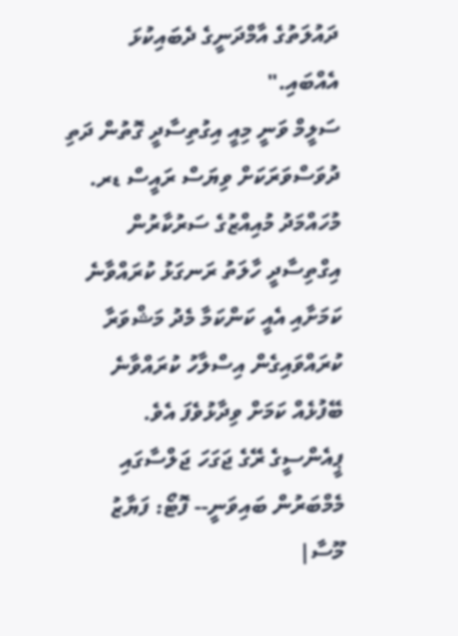ދައުލަތުގެ އާމްދަނީގެ ދެބައިކުޅަ އެއްބައި."
ސަލީމް ވަނީ މިއީ އިގުތިސާދީ ގޮތުން ދަތި ދުވަސްވަރަކަށް ވިޔަސް ރައީސް ޑރ. މުހައްމަދު މުއިއްޒުގެ ސަރުކާރުން އިގްތިސާދީ ހާލަތު ރަނގަޅު ކުރައްވާނެ ކަމަށާއި އެއީ ކަންކަމާ މެދު މަޝްވަރާ ކުރައްވައިގެން އިސްލާހު ކުރައްވާނެ ބޭފުޅެއް ކަމަށް ވިދާޅުވެފަ އެވެ.
ޕީއެންސީގެ ރޭގެ ޖަގަހަ ޖަލްސާގައި މެމްބަރުން ބައިވަނީ-- ފޮޓޯ: ފަޔާޒު މޫސާ|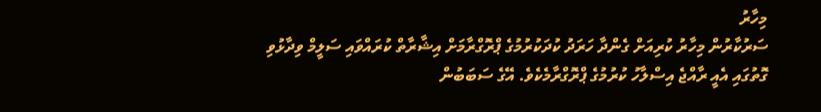މިހާރު
ސަރުކާރުން މިހާރު ކުރިއަށް ގެންދާ ހަރަދު ކުދަކުރުމުގެ ޕްރޮގްރާމަށް އިޝާރާތް ކުރައްވައި ސަލީމް ވިދާޅުވި ގޮތުގައި އެއީ ރާއްޖެ އިސްލާހު ކުރުމުގެ ޕްރޮގްރާމެކެވެ. އޭގެ ސަބަބުން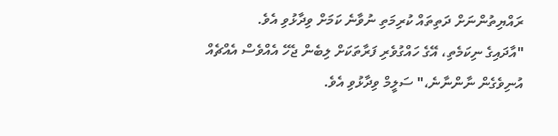ރައްޔިތުންނަށް ދަތިތައް ކުރިމަތި ނުވާނެ ކަމަށް ވިދާޅުވި އެވެ.
"އާދައިގެ ނިކަމެތި، އޭގެ ހައްގުވެރި ފަރާތަކަށް ލިބެން ޖެހޭ އެއްވެސް އެއްޗެއް އުނިވެގެން ނާންނާނެ،" ސަލީމް ވިދާޅުވި އެވެ.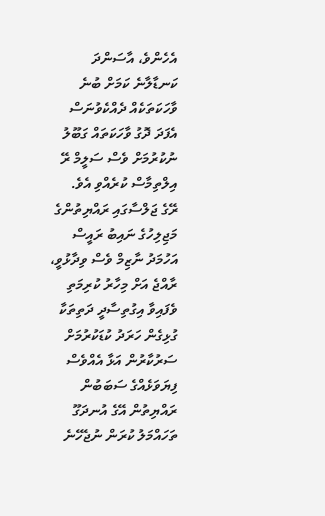އެހެންވެ، އާސަންދަ ކަނޑާލާނެ ކަމަށް ބުނެ ވާހަކަތަކެއް ދެއްކެވުނަސް އެފަދަ ދޮގު ވާހަކަތައް ގަބޫލު ނުކުރުމަށް ވެސް ސަލީމް ރޭ އިލްތިމާސް ކުރެއްވި އެވެ.
ރޭގެ ޖަލްސާގައި ރައްޔިތުންގެ މަޖިލިހުގެ ނައިބު ރައީސް އަހުމަދު ނާޒިމް ވެސް ވިދާޅުވީ، ރާއްޖެ އަށް މިހާރު ކުރިމަތި ވެފައިވާ އިގުތިސާދީ ދަތިތަކާ ގުޅިގެން ހަރަދު ކުޑަކުރުމަށް ސަރުކާރުން އަޅާ އެއްވެސް ފިޔަވަޅެއްގެ ސަބަބުން ރައްޔިތުން އޭގެ އުނދަގޫ ތަހައްމަލު ކުރަން ނުޖެހޭނެ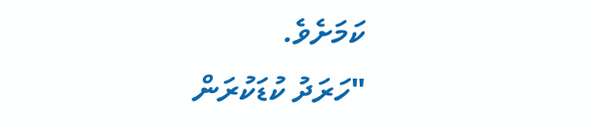ކަމަށެވެ.
"ހަރަދު ކުޑަކުރަން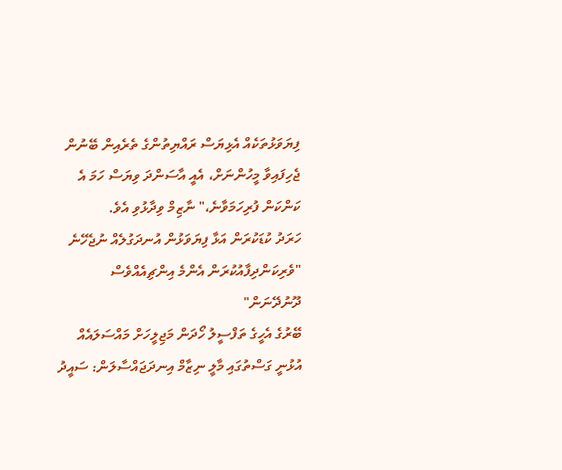ފިޔަވަޅުތަކެއް އެޅިޔަސް ރައްޔިތުންގެ ތެރެއިން ބޭނުން ޖެހިފައިވާ މީހުންނަށް، އެއީ އާސަންދަ ވިޔަސް ހަމަ އެ ކަންކަން ފުރިހަމަވާނެ،" ނާޒިމް ވިދާޅުވި އެވެ.
ހަރަދު ކުޑަކުރަން އަޅާ ފިޔަވަޅުން އުނދަގުލެއް ނުޖެހޭނެ
"ވެރިކަންދިފާއުކުރަން އެންމެ އިންޗިއެއްވެސް ދޫނުދޭނަން"
ބޭރުގެ އެހީގެ ތަފްސީލު ހޯދަން މަޖިލީހަށް މައްސަލައެއް
އުޅުނީ ގަސްތުގައި މާލީ ނިޒާމް އިނދަޖައްސާލަން: ސައީދު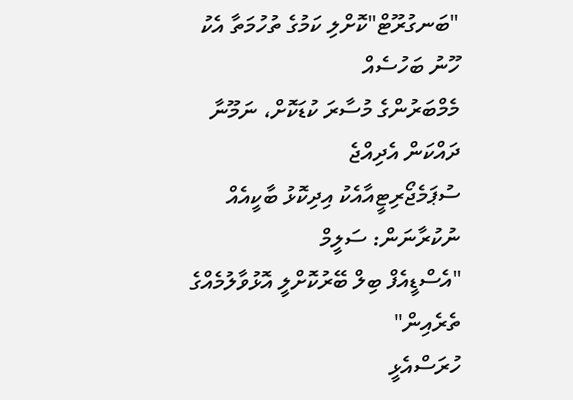"ބަނގުރޫޓް"ކޮށްލި ކަމުގެ ތުހުމަތާ އެކު ހޫނު ބަހުސެއް
މެމްބަރުންގެ މުސާރަ ކުޑަކޮށް، ނަމޫނާ ދައްކަން އެދިއްޖެ
ސުޕަމެޖޯރިޓީއާއެކު އިދިކޮޅު ބާކީއެއް ނުކުރާނަން: ސަލީމް
"އެސްޑީއެފް ބިލް ބޭރުކޮށްލީ އޮޅުވާލުމެއްގެ ތެރެއިން"
ހުރަސްއެޅީ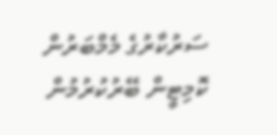ސަރުކާރުގެ މެމްބަރުން ކޮމިޓީން ބޭރުކުރުމުން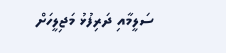ސަލީމާއި ދަރިފުޅު މަޖިލީހަށް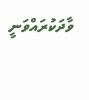ވާދަކުރައްވަނީ